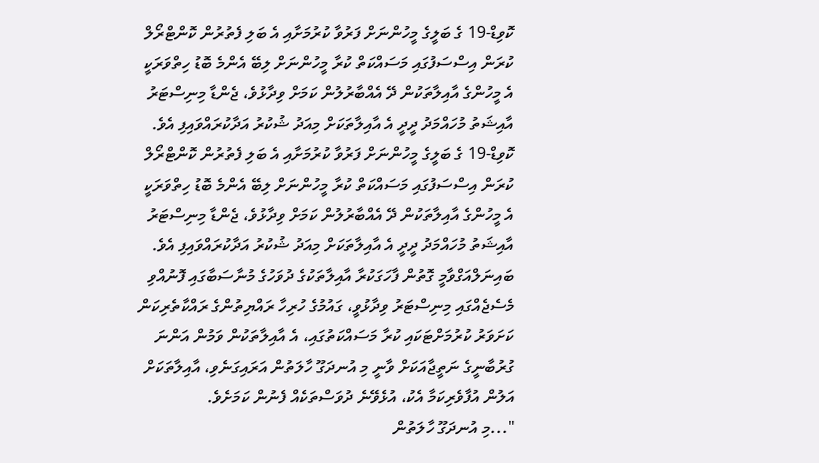ކޮވިޑް-19 ގެ ބަލީގެ މީހުންނަށް ފަރުވާ ކުރުމަށާއި އެ ބަލި ފެތުރުން ކޮންޓްރޯލް ކުރަން އިސްސަފުގައި މަސައްކަތް ކުރާ މީހުންނަށް ލިބޭ އެންމެ ބޮޑު ހިތްވަރަކީ އެ މީހުންގެ އާއިލާތަކުން ދޭ އެއްބާރުލުން ކަމަށް ވިދާޅުވެ، ޖެންޑާ މިނިސްޓަރު އާއިޝަތު މުހައްމަދު ދީދީ އެ އާއިލާތަކަށް މިއަދު ޝުކުރު އަދާކުރައްވައިފި އެވެ.
ކޮވިޑް-19 ގެ ބަލީގެ މީހުންނަށް ފަރުވާ ކުރުމަށާއި އެ ބަލި ފެތުރުން ކޮންޓްރޯލް ކުރަން އިސްސަފުގައި މަސައްކަތް ކުރާ މީހުންނަށް ލިބޭ އެންމެ ބޮޑު ހިތްވަރަކީ އެ މީހުންގެ އާއިލާތަކުން ދޭ އެއްބާރުލުން ކަމަށް ވިދާޅުވެ، ޖެންޑާ މިނިސްޓަރު އާއިޝަތު މުހައްމަދު ދީދީ އެ އާއިލާތަކަށް މިއަދު ޝުކުރު އަދާކުރައްވައިފި އެވެ.
ބައިނަލްއަގްވާމީ ގޮތުން ފާހަގަކުރާ އާއިލާތަކުގެ ދުވަހުގެ މުނާސަބާގައި ފޮނުއްވި މެސެޖެއްގައި މިނިސްޓަރު ވިދާޅުވީ، ގައުމުގެ ހުރިހާ ރައްޔިތުންގެ ރައްކާތެރިކަން ކަށަވަރު ކުރުމަށްޓަކައި ކުރާ މަސައްކަތުގައި، އެ އާއިލާތަކުން ވަމުން އަންނަ ގުރުބާނީގެ ނަތީޖާއަކަށް ވާނީ މި އުނދަގޫ ހާލަތުން އަރައިގަނެވި، އާއިލާތަކަށް އަލުން އުފާވެރިކަމާ އެކު، އުޅެވޭނެ ދުވަސްތަކެއް ފެނުން ކަމަށެވެ.
"...މި އުނދަގޫ ހާލަތުން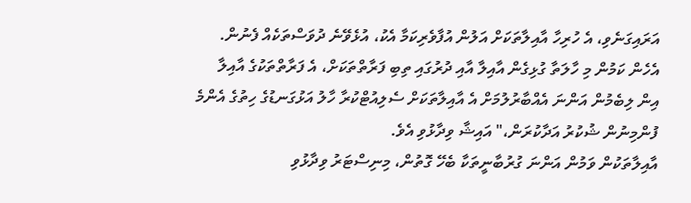އަރައިގަނެވި، އެ ހުރިހާ އާއިލާތަކަށް އަލުން އުފާވެރިކަމާ އެކު، އުޅެވޭނެ ދުވަސްތަކެއް ފެނުން. އެހެން ކަމުން މި ހާލަތާ ގުޅިގެން އާއިލާ އާއި ދުރުގައި ތިބި ފަރާތްތަކަށް، އެ ފަރާތްތަކުގެ އާއިލާ އިން ލިބެމުން އަންނަ އެއްބާރުލުމަށް އެ އާއިލާތަކަށް ސެލިއުޓްކުރާ ހާލު އަޅުގަނޑުގެ ހިތުގެ އެންމެ ފުންމިނުން ޝުކުރު އަދާކުރަން،" އައިޝާ ވިދާޅުވި އެވެ.
އާއިލާތަކުން ވަމުން އަންނަ ގުރުބާނީތަކާ ބެހޭ ގޮތުން، މިނިސްޓަރު ވިދާޅުވި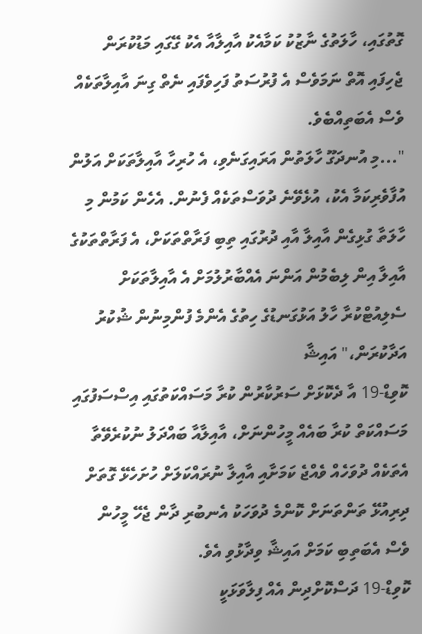ގޮތުގައި، ހާލަތުގެ ނާޒުކު ކަމާއެކު އާއިލާއާ އެކު ގޭގައި މަޑުކުރަން ޖެހިފައި އޮތް ނަމަވެސް އެ ފުރުސަތު ފަހިވެފައި ނެތް ގިނަ އާއިލާތަކެއް ވެސް އެބަތިއްބެވެ.
"...މި އުނދަގޫ ހާލަތުން އަރައިގަނެވި، އެ ހުރިހާ އާއިލާތަކަށް އަލުން އުފާވެރިކަމާ އެކު، އުޅެވޭނެ ދުވަސްތަކެއް ފެނުން. އެހެން ކަމުން މި ހާލަތާ ގުޅިގެން އާއިލާ އާއި ދުރުގައި ތިބި ފަރާތްތަކަށް، އެ ފަރާތްތަކުގެ އާއިލާ އިން ލިބެމުން އަންނަ އެއްބާރުލުމަށް އެ އާއިލާތަކަށް ސެލިއުޓްކުރާ ހާލު އަޅުގަނޑުގެ ހިތުގެ އެންމެ ފުންމިނުން ޝުކުރު އަދާކުރަން،" އައިޝާ
ކޮވިޑް-19 އާ ދެކޮޅަށް ސަރުކާރުން ކުރާ މަސައްކަތުގައި އިސްސަފުގައި މަސައްކަތް ކުރާ ބައެއް މީހުންނަށް، އާއިލާއާ ބައްދަލު ނުކުރެވޭތާ އެތަކެއް ދުވަހެއް ވެއްޖެ ކަމަށާއި އާއިލާ ނުރައްކަލަށް ހުށަހެޅޭ ގޮތަށް ދިރިއުޅޭ ތަންތަނަށް ކޮންމެ ދުވަހަކު އެނބުރި ދާން ޖެހޭ މީހުން ވެސް އެބަތިބި ކަމަށް އައިޝާ ވިދާޅުވި އެވެ.
ކޮވިޑް-19 ދަސްކޮށްދިން އެއް ފިލާވަޅަކީ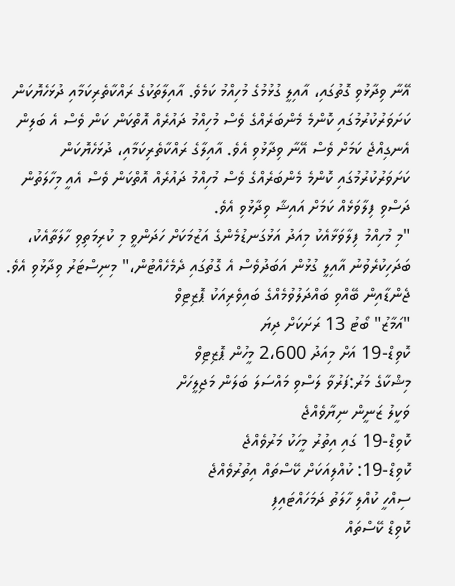އޭނާ ވިދާޅުވި ގޮތުގައި، އާއިލީ ގުޅުމުގެ މުހިއްމު ކަމެވެ. އާއިލާތަކުގެ ރައްކާތެރިކަމާއި ދުޅަހެޔޮކަން ކަށަވަރުކުރުމުގައި ކޮންމެ މެންބަރެއްގެ ވެސް މުހިއްމު ދައުރެއް އޮތްކަން ކަން ވެސް އެ ބަލިން އެނގިއްޖެ ކަމަށް ވެސް އޭނާ ވިދާޅުވި އެވެ. އާއިލާގެ ރައްކާތެރިކަމާއި، ދުޅަހެޔޮކަން ކަށަވަރުކުރުމުގައި ކޮންމެ މެންބަރެއްގެ ވެސް މުހިއްމު ދައުރެއް އޮތްކަން ވެސް އެއީ މިހާލަތުން ދަސްވި ފިލާވަޅެއް ކަމަށް އައިޝާ ވިދާޅުވި އެވެ.
"މި މުހިއްމު ފިލާވަޅާއެކު މިއަދު އަޅުގަނޑުމެންގެ އަޒުމަކަށް ހަދަންވީ މި ކުރިމަތިވި ހާލަތާއެކު، ބަދަހިކުރެވުނު އާއިލީ ގުޅުން އަބަދުވެސް އެ ގޮތުގައި ދެމެހެއްޓުން،" މިނިސްޓަރު ވިދާޅުވި އެވެ.
ޖެންޑާއިން ބޭއްވި ބައްދަލުވުމެއްގެ ބައިވެރިއަކު ޕޮޒިޓިވް
"އަމާޒު" ބޯޓު 13 ރަށަކަށް ދިޔަ
ކޮވިޑް-19 އަށް މިއަދު 2،600 މީހުން ޕޮޒިޓިވް
މިޝްކާގެ މަރު:ފަރުވާ ލަސްވި މައްސަލަ ބަލަން މަޖިލީހަށް
ވަކީލު ޒަނީން ނިޔާވެއްޖެ
ކޮވިޑް-19 ގައި އިތުރު މީހަކު މަރުވެއްޖެ
ކޮވިޑް-19: ކުއްލިއަކަށް ކޭސްތައް އިތުރުވެއްޖެ
ސިއްހީ ކުއްލި ހާލަތު ދަމަހައްޓައިފި
ކޮވިޑް ކޭސްތައް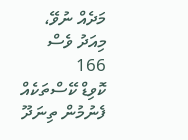މަދެއް ނުވޭ، މިއަދު ވެސް 166
ކޮވިޑް ކޭސްތަކެއް ފެނުމުން ތިނަދޫ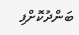ބަންދުކޮށްފި